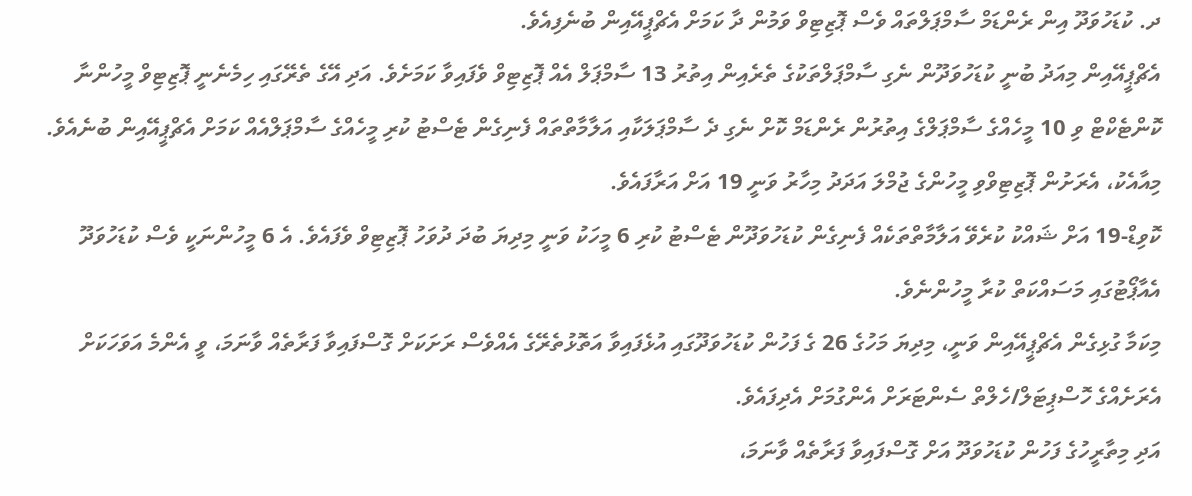ދ. ކުޑަހުވަދޫ އިން ރެންޑަމް ސާމްޕަލްތައް ވެސް ޕޮޒިޓިވް ވަމުން ދާ ކަމަށް އެޗްޕީއޭއިން ބުނެފިއެވެ.
އެޗްޕީއޭއިން މިއަދު ބުނީ ކުޑަހުވަދޫން ނެގި ސާމްޕަލްތަކުގެ ތެރެއިން އިތުރު 13 ސާމްޕަލް އެއް ޕޮޒިޓިވް ވެފައިވާ ކަމަށެވެ. އަދި އޭގެ ތެރޭގައި ހިމެނެނީ ޕޮޒިޓިވް މީހުންނާ ކޮންޓެކްޓް ވި 10 މީހެއްގެ ސާމްޕަލްގެ އިތުރުން ރެންޑަމް ކޮށް ނެގި ދެ ސާމްޕަލަކާއި އަލާމާތްތައް ފެނިގެން ޓެސްޓު ކުރި މީހެއްގެ ސާމްޕަލްއެއް ކަމަށް އެޗްޕީއޭއިން ބުނެއެވެ.
މިއާއެކު، އެރަށުން ޕޮޒިޓިވްވި މީހުންގެ ޖުމްލަ އަދަދު މިހާރު ވަނީ 19 އަށް އަރާފައެވެ.
ކޮވިޑް-19 އަށް ޝައްކު ކުރެވޭ އަލާމާތްތަކެއް ފެނިގެން ކުޑަހުވަދޫން ޓެސްޓު ކުރި 6 މީހަކު ވަނީ މިދިޔަ ބުދަ ދުވަހު ޕޮޒިޓިވް ވެފައެވެ. އެ 6 މީހުންނަކީ ވެސް ކުޑަހުވަދޫ އެއާޕޯޓުގައި މަސައްކަތް ކުރާ މީހުންނެވެ.
މިކަމާ ގުޅިގެން އެޗްޕީއޭއިން ވަނީ، މިދިޔަ މަހުގެ 26 ގެ ފަހުން ކުޑަހުވަދޫގައި އުޅެފައިވާ އަތޮޅުތެރޭގެ އެއްވެސް ރަށަކަށް ގޮސްފައިވާ ފަރާތެއް ވާނަމަ، ވީ އެންމެ އަވަހަކަށް އެރަށެއްގެ ހޮސްޕިޓަލް/ހެލްތް ސެންޓަރަށް އެންގުމަށް އެދިފައެވެ.
އަދި މިތާރީހުގެ ފަހުން ކުޑަހުވަދޫ އަށް ގޮސްފައިވާ ފަރާތެއް ވާނަމަ،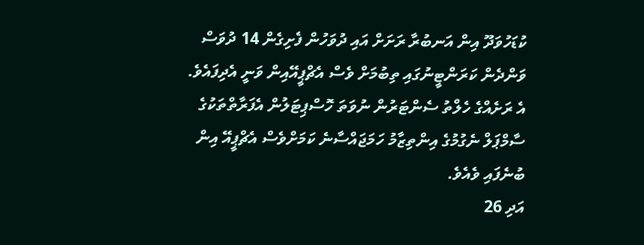ކުޑަހުވަދޫ އިން އަނބުރާ ރަށަށް އައި ދުވަހުން ފެށިގެން 14 ދުވަސް ވަންދެން ކަރަންޓީނުގައި ތިބުމަށް ވެސް އެޗްޕީއޭއިން ވަނީ އެދިފައެވެ. އެ ރަށެއްގެ ހެލްތު ސެންޓަރުން ނުވަތަ ހޮސްޕިޓަލުން އެފަރާތްތަކުގެ ސާމްޕަލް ނެގުމުގެ އިންތިޒާމު ހަމަޖައްސާނެ ކަމަށްވެސް އެޗްޕީއޭ އިން ބުނެފައި ވެއެވެ.
އަދި 26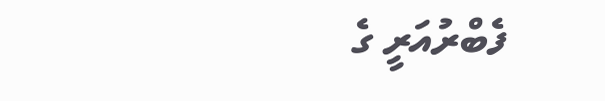ފެބްރުއަރީ ގެ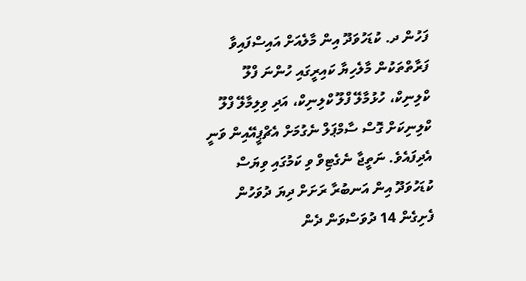ފަހުން ދ. ކުޑަހުވަދޫ އިން މާލެއަށް އައިސްފައިވާ ފަރާތްތަކުން މާލެހިޔާ ކައިރީގައި ހުންނަ ފްލޫ ކްލިނިކް، ހުޅުމާލޭ ފްލޫ ކްލިނިކް، އަދި ވިލިމާލޭ ފްލޫ ކްލިނިކަށް ގޮސް ސާމްޕަލް ނެގުމަށް އެޗްޕީއޭއިން ވަނީ އެދިފައެވެ. ނަތީޖާ ނެގެޓިވް ވި ކަމުގައި ވިޔަސް ކުޑަހުވަދޫ އިން އަނބުރާ ރަށަށް ދިޔަ ދުވަހުން ފެށިގެން 14 ދުވަސްވަން ދެން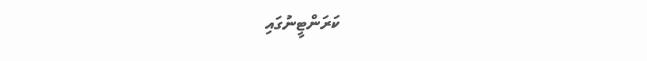ކަރަންޓީނުގައި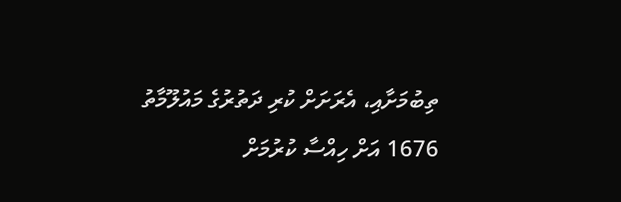ތިބުމަށާއި، އެރަށަށް ކުރި ދަތުރުގެ މައުލޫމާތު 1676 އަށް ހިއްސާ ކުރުމަށް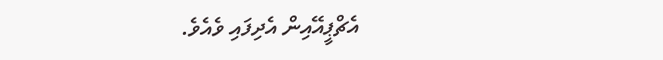އެޗްޕީއޭއިން އެދިފައި ވެއެވެ.